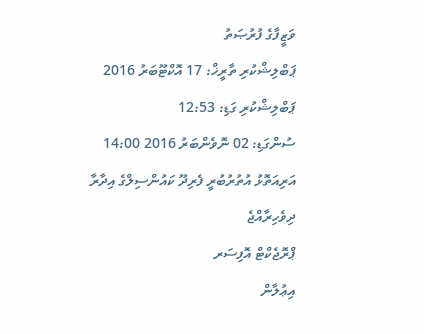ވަޒީފާގެ ފުރުޞަތު
ޕަބްލިޝްކުރި ތާރީޚް: 17 އޮކްޓޫބަރު 2016
ޕަބްލިޝްކުރި ގަޑި: 12:53
ސުންގަޑި: 02 ނޮވެންބަރު 2016 14:00
އަރިއަތޮޅު އުތުރުބުރީ ފެރިދޫ ކައުންސިލްގެ އިދާރާ
ދިވެހިރާއްޖެ
ޕްރޮޖެކްޓް އޮފިސަރ
އިޢުލާން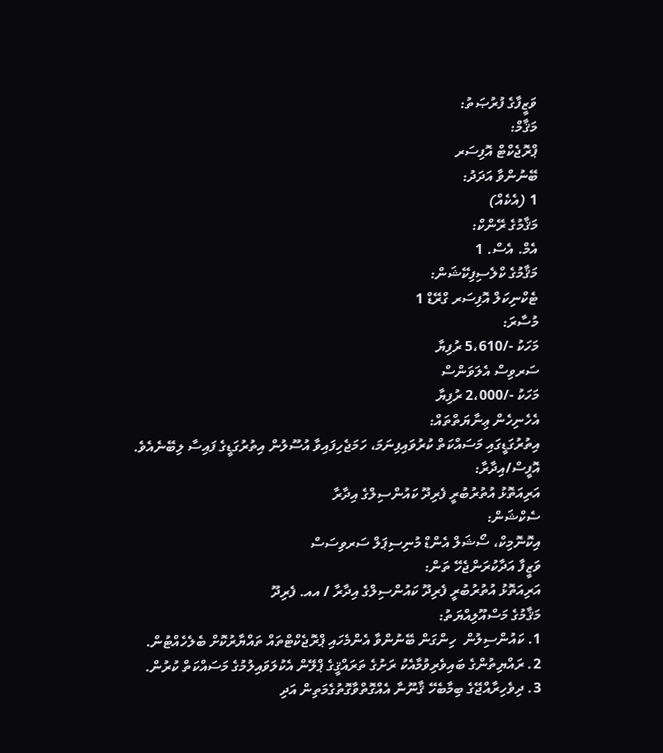ވަޒީފާގެ ފުރުޞަތު:
މަޤާމް:
ޕްރޮޖެކްޓް އޮފިސަރ
ބޭނުންވާ އަދަދު:
1 (އެކެއް)
މަޤާމުގެ ރޭންކް:
އެމް. އެސް. 1
މަޤާމުގެ ކްލެސިފިކޭޝަން:
ޓެކްނިކަލް އޮފިސަރ ގްރޭޑް 1
މުސާރަ:
މަހަކު -/5،610 ރުފިޔާ
ސަރވިސް އެލަވަންސް
މަހަކު -/2،000 ރުފިޔާ
އެހެނިހެން ޢިނާޔަތްތައް:
އިތުރުގަޑީގައި މަސައްކަތް ކުރުވައިފިނަމަ، ހަމަޖެހިފައިވާ އުސޫލުން އިތުރުގަޑީގެ ފައިސާ ލިބޭނެއެވެ.
އޮފީސް/އިދާރާ:
އަރިއަތޮޅު އުތުރުބުރީ ފެރިދޫ ކައުންސިލްގެ އިދާރާ
ސެކްޝަން:
އިކޮނޮމިކް، ސޯޝަލް އެންޑް މުނިސިޕަލް ސަރވިސަސް
ވަޒީފާ އަދާކުރަންޖެހޭ ތަން:
އަރިއަތޮޅު އުތުރުބުރީ ފެރިދޫ ކައުންސިލްގެ އިދާރާ / އއ. ފެރިދޫ
މަޤާމުގެ މަސްއޫލިއްޔަތު:
1. ކައުންސިލުން  ހިންގަން ބޭނުންވާ އެންމެހައި ޕްރޮޖެކްޓްތައް ތައްޔާރުކޮށް ބެލެހެއްޓުން.
2. ރައްޔިތުންގެ ބައިވެރިވުމާއެކު ރަށުގެ ތަރައްޤީގެ ޕްލޭން އެކުލަވައިލުމުގެ މަސައްކަތް ކުރުން.
3. ދިވެހިރާއްޖޭގެ ބިމާބެހޭ ޤާނޫނާ އެއްގޮތްވާގޮތުގެމަތިން އަދި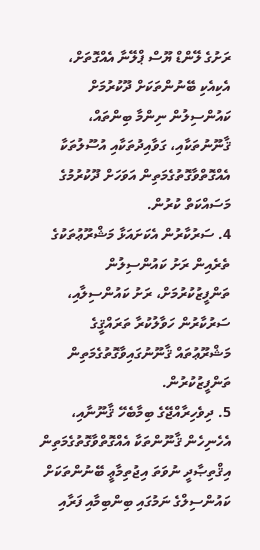ރަށުގެ ލޭންޑް ޔޫސް ޕްލޭނާ އެއްގޮތަށް، އެކިއެކި ބޭނުންތަކަށް ދޫކުރުމަށް ކައުންސިލުން ނިންމާ ބިންތައް، ޤާނޫނުތަކާއި، ގަވާއިދުތަކާއި އުސޫލުތަކާ އެއްގޮތްވާގޮތުގެމަތިން އަވަހަށް ދޫކުރުމުގެ މަސައްކަތް ކުރުން.
4. ސަރުކާރުން އެކަށައަޅާ މަޝްރޫޢުތަކުގެ ތެރެއިން ރަށު ކައުންސިލުން ތަންފީޒުކުރުމަށް، ރަށު ކައުންސިލާއި، ސަރުކާރުން ހަވާލުކުރާ ތަރައްޤީގެ މަޝްރޫޢުތައް ޤާނޫނުގައިވާގޮތުގެމަތިން ތަންފީޒުކުރުން.
5. ދިވެހިރާއްޖޭގެ ބިމާބެހޭ ޤާނޫނާއި، އެހެނިހެން ޤާނޫންތަކާ އެއްގޮތްވާގޮތުގެމަތިން އިޤްތިޞާދީ ނުވަތަ އިޖުތިމާޢީ ބޭނުންތަކަށް ކައުންސިލްގެ ނަމުގައި ބިންބިމާއި ފަރާއި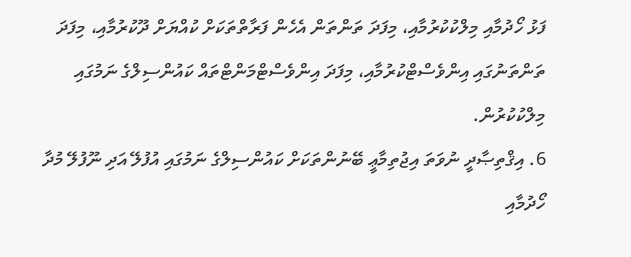ފަޅު ހޯދުމާއި މިލްކުކުރުމާއި، މިފަދަ ތަންތަން އެހެން ފަރާތްތަކަށް ކުއްޔަށް ދޫކުރުމާއި، މިފަދަ ތަންތަނުގައި އިންވެސްޓްކުރުމާއި، މިފަދަ އިންވެސްޓްމަންޓްތައް ކައުންސިލްގެ ނަމުގައި މިލްކުކުރުން.
6. އިޤްތިޞާދީ ނުވަތަ އިޖުތިމާޢީ ބޭނުންތަކަށް ކައުންސިލްގެ ނަމުގައި އުފުލޭ އަދި ނޫފުލޭ މުދާ ހޯދުމާއި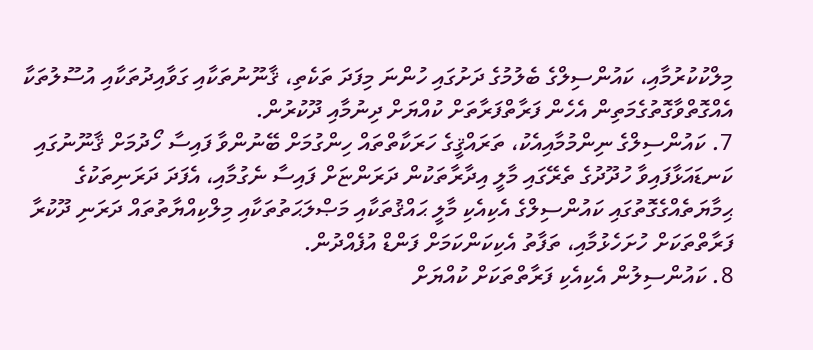މިލްކުކުރުމާއި، ކައުންސިލްގެ ބެލުމުގެ ދަށުގައި ހުންނަ މިފަދަ ތަކެތި، ޤާނޫނުތަކާއި ގަވާއިދުތަކާއި އުސޫލުތަކާ އެއްގޮތްވާގޮތުގެމަތިން އެހެން ފަރާތްފަރާތަށް ކުއްޔަށް ދިނުމާއި ދޫކުރުން.
7. ކައުންސިލްގެ ނިންމުމާއިއެކު، ތަރައްޤީގެ ހަރަކާތްތައް ހިންގުމަށް ބޭނުންވާ ފައިސާ ހޯދުމަށް ޤާނޫނުގައި ކަނޑައަޅާފައިވާ ހުދޫދުގެ ތެރޭގައި މާލީ އިދާރާތަކުން ދަރަންޏަށް ފައިސާ ނެގުމާއި، އެފަދަ ދަރަނިތަކުގެ ޙިމާޔަތެއްގެގޮތުގައި ކައުންސިލްގެ އެކިއެކި މާލީ ޙައްޤުތަކާއި މަޞްލަޙަތުތަކާއި މިލްކިއްޔާތުތައް ދަރަނި ދޫކުރާ ފަރާތްތަކަށް ހުށަހެޅުމާއި، ތަފާތު އެކިކަންކަމަށް ފަންޑް އުފެއްދުން.
8. ކައުންސިލުން އެކިއެކި ފަރާތްތަކަށް ކުއްޔަށް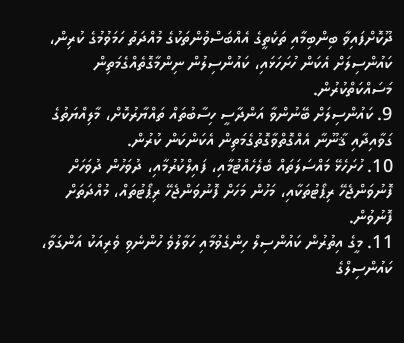ދޫކޮށްފައިވާ ބިންބިމާއި ތަކެތީގެ އެއްބަސްވުންތަކުގެ މުއްދަތު ހަމަވުމުގެ ކުރިން، ކައުންސިލަށް އެކަން ހުށަހަޅައި، ކައުންސިލުން ނިންމާގޮތެއްގެމަތިން މަސައްކަތްކުރުން.
9. ކައުންސިލަށް ބޭނުންވާ އަންދާސީ ހިސާބުތައް ތައްޔާރުކޮށް، މާލިއްޔަތުގެ ގަވާއިދާއި ޤާނޫނާ އެއްގޮތްވާގޮތުގެމަތިން އެކަންކަން ކުރުން.
10. ހުށަހެޅޭ މައްސަލަތައް ބެލެހެއްޓުމާއި، ފައިލްކުރުމާއި، ދުވަހުން ދުވަހަށް ފޮނުވަންޖެހޭ ރިޕޯޓުތަކާއި، މަހުން މަހަށް ފޮނުވަންޖެހޭ ރިޕޯޓުތައް، މުއްދަތަށް ފޮނުވުން.
11. މީގެ އިތުރުން ކައުންސިލް ހިންގެވުމާއި ހަވާލުވެ ހުންނެވި ވެރިއަކު އަންގަވާ، ކައުންސިލްގެ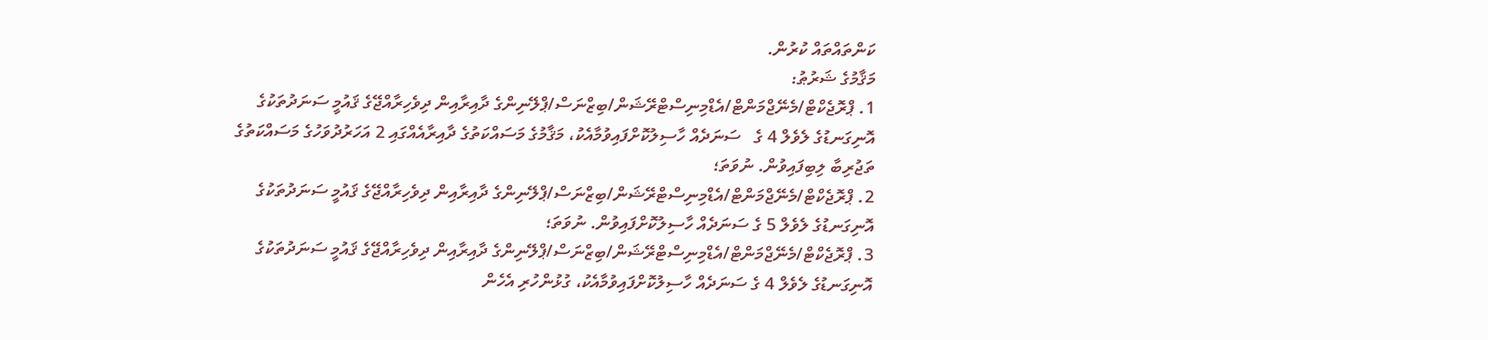ކަންތައްތައް ކުރުން.
މަޤާމުގެ ޝަރުޠު:
1. ޕްރޮޖެކްޓް/މެނޭޖްމަންޓް/އެޑްމިނިސްޓްރޭޝަން/ބިޒްނަސް/ޕްލޭނިންގެ ދާއިރާއިން ދިވެހިރާއްޖޭގެ ޤައުމީ ސަނަދުތަކުގެ އޮނިގަނޑުގެ ލެވެލް 4 ގެ   ސަނަދެއް ހާސިލުކޮށްފައިވުމާއެކު، މަޤާމުގެ މަސައްކަތުގެ ދާއިރާއެއްގައި 2 އަހަރުދުވަހުގެ މަސައްކަތުގެ ތަޖުރިބާ ލިބިފައިވުން. ނުވަތަ؛
2. ޕްރޮޖެކްޓް/މެނޭޖްމަންޓް/އެޑްމިނިސްޓްރޭޝަން/ބިޒްނަސް/ޕްލޭނިންގެ ދާއިރާއިން ދިވެހިރާއްޖޭގެ ޤައުމީ ސަނަދުތަކުގެ އޮނިގަނޑުގެ ލެވެލް 5 ގެ ސަނަދެއް ހާސިލުކޮށްފައިވުން. ނުވަތަ؛
3. ޕްރޮޖެކްޓް/މެނޭޖްމަންޓް/އެޑްމިނިސްޓްރޭޝަން/ބިޒްނަސް/ޕްލޭނިންގެ ދާއިރާއިން ދިވެހިރާއްޖޭގެ ޤައުމީ ސަނަދުތަކުގެ އޮނިގަނޑުގެ ލެވެލް 4 ގެ ސަނަދެއް ހާސިލުކޮށްފައިވުމާއެކު، ގުޅުންހުރި އެހެން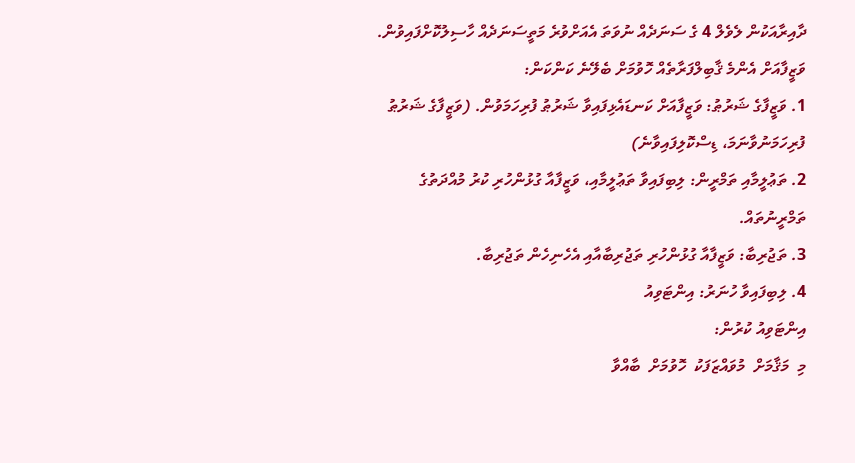ދާއިރާއަކުން ލެވެލް 4 ގެ ސަނަދެއް ނުވަތަ އެއަށްވުރެ މަތީސަނަދެއް ހާސިލުކޮށްފައިވުން.
ވަޒީފާއަށް އެންމެ ޤާބިލްފަރާތެއް ހޮވުމަށް ބެލޭނެ ކަންކަން:
1. ވަޒީފާގެ ޝަރުޠު: ވަޒީފާއަށް ކަނޑައެޅިފައިވާ ޝަރުޠު ފުރިހަމަވުން. (ވަޒީފާގެ ޝަރުޠު   ފުރިހަމަނުވާނަމަ، ޑިސްކޮލިފައިވާނެ)
2. ތަޢުލީމާއި ތަމްރީން: ލިބިފައިވާ ތަޢުލީމާއި، ވަޒީފާއާ ގުޅުންހުރި ކުރު މުއްދަތުގެ ތަމްރީނުތައް.
3. ތަޖުރިބާ: ވަޒީފާއާ ގުޅުންހުރި ތަޖުރިބާއާއި އެހެނިހެން ތަޖުރިބާ.
4. ލިބިފައިވާ ހުނަރު: އިންޓަވިއު
އިންޓަވިއު ކުރުން:
މި  މަޤާމަށް  މުވައްޒަފަކު  ހޮވުމަށް  ބާއްވާ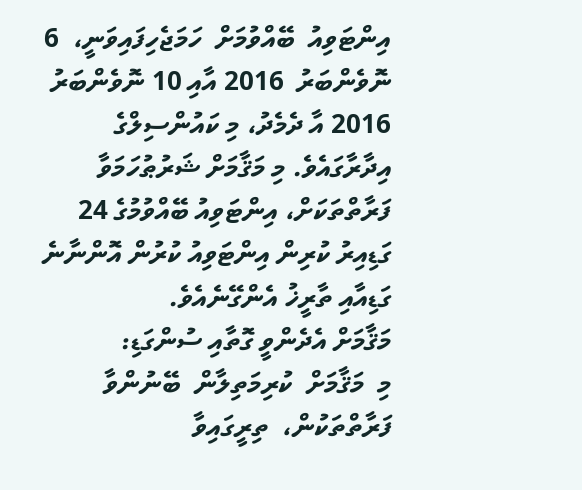އިންޓަވިއު  ބޭއްވުމަށް  ހަމަޖެހިފައިވަނީ،  6  ނޮވެންބަރު  2016 އާއި 10 ނޮވެންބަރު 2016 އާ ދެމެދު، މި ކައުންސިލްގެ އިދާރާގައެވެ. މި މަޤާމަށް ޝަރުޠުހަމަވާ ފަރާތްތަކަށް، އިންޓަވިއު ބޭއްވުމުގެ 24 ގަޑިއިރު ކުރިން އިންޓަވިއު ކުރުން އޮންނާނެ ގަޑިއާއި ތާރީޚު އެންގޭނެއެވެ.
މަޤާމަށް އެދެންވީ ގޮތާއި ސުންގަޑި:
މި  މަޤާމަށް  ކުރިމަތިލާން  ބޭނުންވާ  ފަރާތްތަކުން،  ތިރީގައިވާ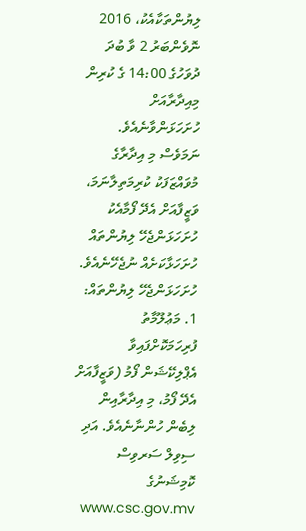ލިޔުންތަކާއެކު، 2016 ނޮވެންބަރު 2 ވާ ބުދަ ދުވަހުގެ 14:00 ގެ ކުރިން މިއިދާރާއަށް ހުށަހަޅަންވާނެއެވެ. ނަމަވެސް މި އިދާރާގެ މުވައްޒަފަކު ކުރިމަތިލާނަމަ، ވަޒީފާއަށް އެދޭ ފޯމާއެކު ހުށަހަޅަންޖެހޭ ލިޔުންތައް ހުށަހަޅާކަށެއް ނުޖެހޭނެއެވެ.
ހުށަހަޅަންޖެހޭ ލިޔުންތައް:
1. މަޢުލޫމާތު ފުރިހަމަކޮށްފައިވާ އެޕްލިކޭޝަން ފޯމު (ވަޒީފާއަށް އެދޭ ފޯމު، މި އިދާރާއިން ލިބެން ހުންނާނެއެވެ. އަދި ސިވިލް ސަރވިސް ކޮމިޝަނުގެ www.csc.gov.mv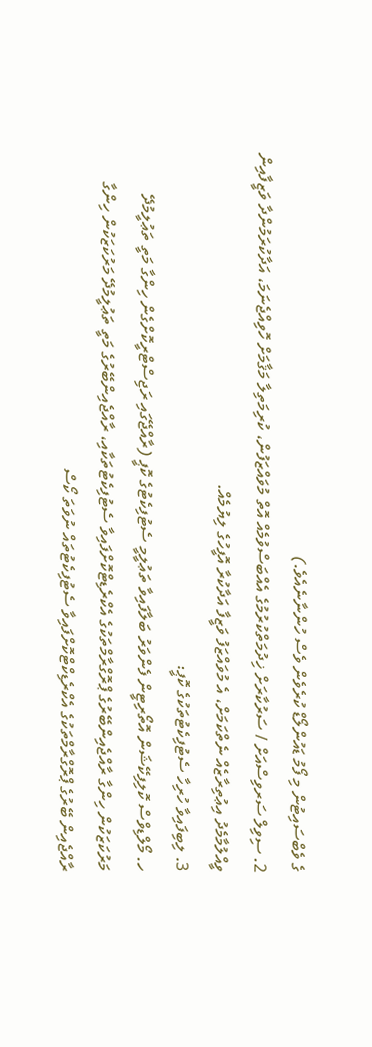ގެ ވެބްސައިޓުން މި ފޯމު ޑައުންލޯޑް ކުރެވެން ވެސް ހުންނާނެއެވެ.)
2. ސިވިލް ސަރވިސްއަށް / ސަރުކާރަށް ޚިދުމަތްކުރުމުގެ އެއްބަސްވުމެއް އޮތް މުވައްޒަފުން، ކުރިމަތިލާ މަޤާމަށް ހޮވިއްޖެނަމަ، އަދާކުރަމުންދާ ވަޒީފާއިން ވީއްލުމާމެދު އިޢުތިރާޒެއް ނެތްކަމަށް، އެ މުވައްޒަފު ވަޒީފާ އަދާކުރާ އޮފީހުގެ ލިޔުމެއް.
3. ލިބިފައިވާ ހުރިހާ ސެޓުފިކެޓުތަކުގެ ކޮޕީ:
ހ. މޯލްޑިވްސް ކޮލިފިކޭޝަން އޮތޯރިޓީން ފެންވަރު ބަލާފައިވާ ތަޢުލީމީ ސެޓުފިކެޓުގެ ކޮޕީ (ރާއްޖޭގައި ރަޖިސްޓްރީކޮށްގެން ހިންގާ މަތީ ތަޢުލީމުދޭ މަރުކަޒަކުން ހިންގާ ރާއްޖެއިންބޭރުގެ ޕްރޮގްރާމްތަކުގެ އެކްރެޑިޓްކޮށްފައިވާ ސެޓުފިކެޓުތަކާއި، ރާއްޖެއިންބޭރުގެ މަތީ ތަޢުލީމުދޭ މަރުކަޒަކުން ހިންގާ ރާއްޖެއިން ބޭރުގެ ޕްރޮގްރާމްތަކުގެ އެކްރެޑިކްޓްކޮށްފައިވާ ސެޓުފިކެޓުތައް ނުވަތަ ކޯސް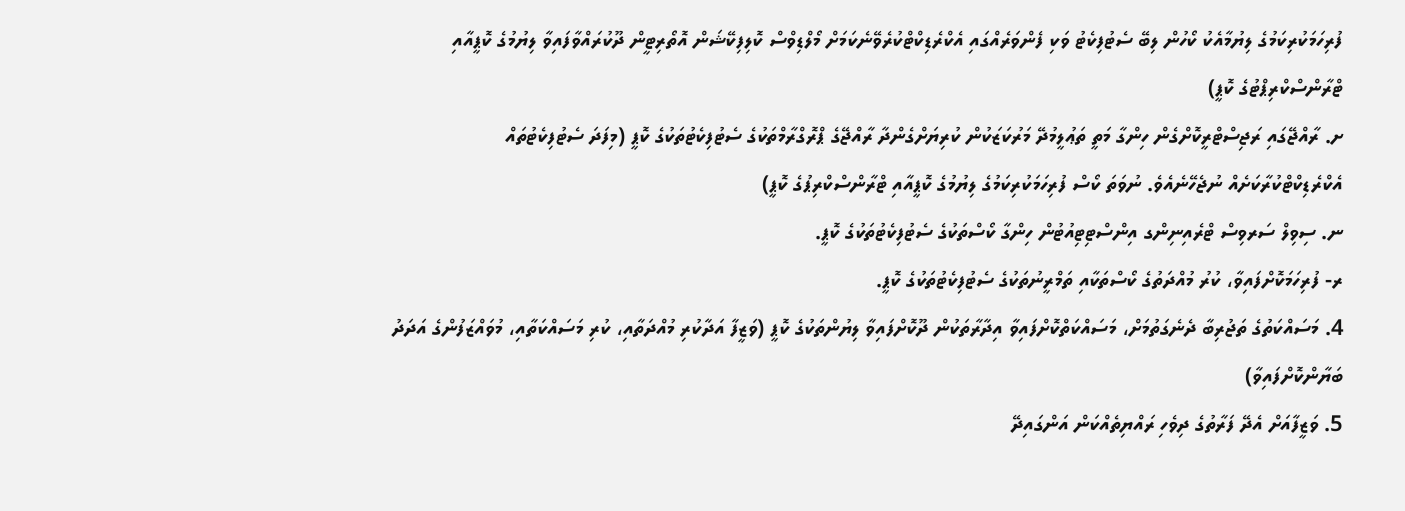ފުރިހަމަކުރިކަމުގެ ލިޔުމާއެކު ކޯހުން ލިބޭ ސެޓުފިކެޓު ވަކި ފެންވަރެއްގައި އެކްރެޑިކްޓްކުރެވޭނެކަމަށް މޯލްޑިވްސް ކޮލިފިކޭޝަން އޮތޯރިޓީން ދޫކުރައްވާފައިވާ ލިޔުމުގެ ކޮޕީއާއި ޓްރާންސްކްރިޕްޓުގެ ކޮޕީ)
ށ. ރާއްޖޭގައި ރަޖިސްޓްރީކޮށްގެން ހިންގާ މަތީ ތަޢުލީމުދޭ މަރުކަޒަކުން ކުރިޔަށްގެންދާ ރާއްޖޭގެ ޕްރޮގްރާމްތަކުގެ ސެޓުފިކެޓުތަކުގެ ކޮޕީ (މިފަދަ ސެޓުފިކެޓުތައް އެކްރެޑިކްޓްކުރާކަށެއް ނުޖެހޭނެއެވެ. ނުވަތަ ކޯސް ފުރިހަމަކުރިކަމުގެ ލިޔުމުގެ ކޮޕީއާއި ޓްރާންސްކްރިޕުގެ ކޮޕީ)
ނ. ސިވިލް ސަރވިސް ޓްރެއިނިންގ އިންސްޓިޓިއުޓުން ހިންގާ ކޯސްތަކުގެ ސެޓުފިކެޓުތަކުގެ ކޮޕީ.
ރ- ފުރިހަމަކޮށްފައިވާ، ކުރު މުއްދަތުގެ ކޯސްތަކާއި ތަމްރީނުތަކުގެ ސެޓުފިކެޓުތަކުގެ ކޮޕީ.
4. މަސައްކަތުގެ ތަޖުރިބާ ދެނެގަތުމަށް، މަސައްކަތްކޮށްފައިވާ އިދާރާތަކުން ދޫކޮށްފައިވާ ލިޔުންތަކުގެ ކޮޕީ (ވަޒީފާ އަދާކުރި މުއްދަތާއި، ކުރި މަސައްކަތާއި، މުވައްޒަފުންގެ އަދަދު ބަޔާންކޮށްފައިވާ)
5. ވަޒީފާއަށް އެދޭ ފަރާތުގެ ދިވެހި ރައްޔިތެއްކަން އަންގައިދޭ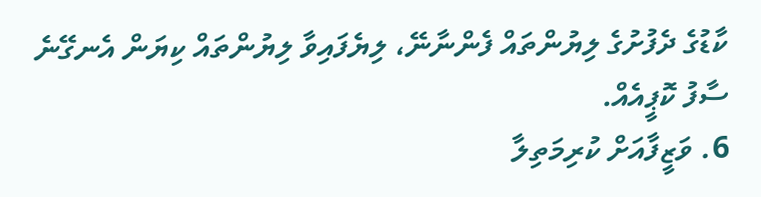ކާޑުގެ ދެފުށުގެ ލިޔުންތައް ފެންނާނޭ، ލިޔެފައިވާ ލިޔުންތައް ކިޔަން އެނގޭނެ ސާފު ކޮޕީއެއް.
6. ވަޒީފާއަށް ކުރިމަތިލާ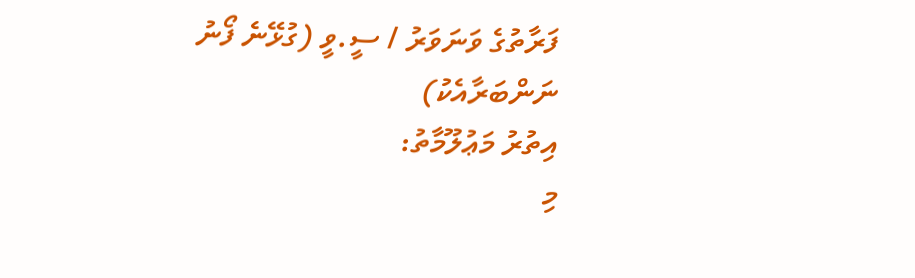ފަރާތުގެ ވަނަވަރު / ސީ.ވީ (ގުޅޭނެ ފޯނު ނަންބަރާއެކު)
އިތުރު މަޢުލޫމާތު:
މި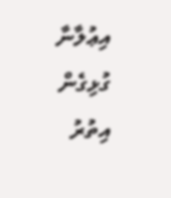އިޢުލާނާ ގުޅިގެން އިތުރު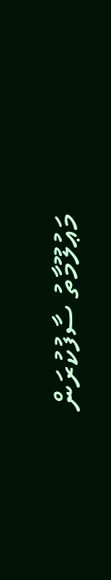މަޢުލޫމާތު ސާފުކުރަން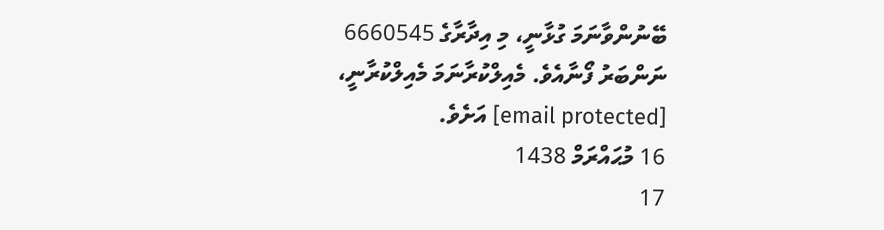ބޭނުންވާނަމަ ގުޅާނީ، މި އިދާރާގެ 6660545 ނަންބަރު ފޯނާއެވެ. މެއިލްކުރާނަމަ މެއިލްކުރާނީ، [email protected] އަށެވެ.
16 މުޙައްރަމް 1438
17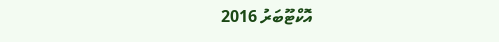އޮކްޓޫބަރު 2016